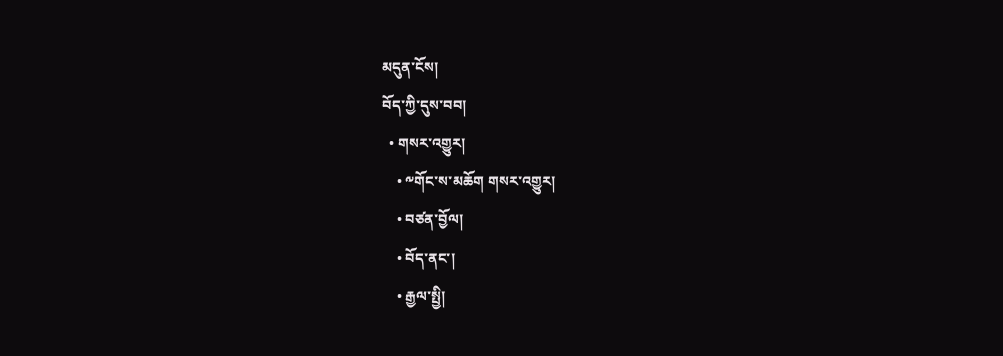མདུན་ངོས།
བོད་ཀྱི་དུས་བབ།
  • གསར་འགྱུར།
    • ༸གོང་ས་མཆོག གསར་འགྱུར།
    • བཙན་བྱོལ།
    • བོད་ནང་།
    • རྒྱལ་སྤྱི།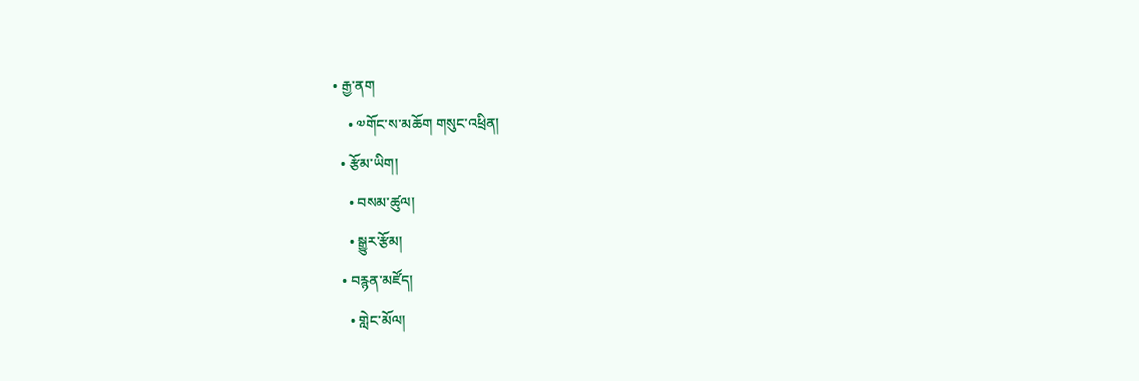• རྒྱ་ནག
    • ༧གོང་ས་མཆོག གསུང་འཕྲིན།
  • རྩོམ་ཡིག།
    • བསམ་ཚུལ།
    • སྒྱུར་རྩོམ།
  • བརྙན་མཛོད།
    • གླེང་མོལ།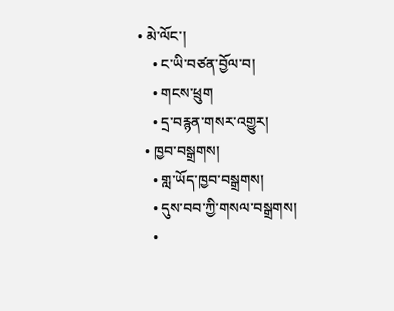• མེ་ལོང་།
    • ང་ཡི་བཙན་བྱོལ་བ།
    • གངས་ཕྲུག
    • དྲ་བརྙན་གསར་འགྱུར།
  • ཁྱབ་བསྒྲགས།
    • གླ་ཡོད་ཁྱབ་བསྒྲགས།
    • དུས་བབ་ཀྱི་གསལ་བསྒྲགས།
    •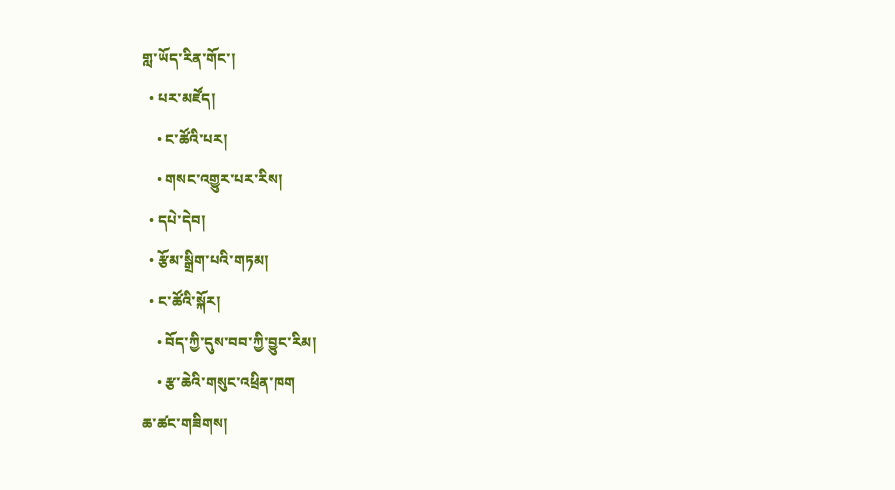གླ་ཡོད་རིན་གོང་།
  • པར་མཛོད།
    • ང་ཚོའི་པར།
    • གསང་འགྱུར་པར་རིས།
  • དཔེ་དེབ།
  • རྩོམ་སྒྲིག་པའི་གཏམ།
  • ང་ཚོའི་སྐོར།
    • བོད་ཀྱི་དུས་བབ་ཀྱི་བྱུང་རིམ།
    • རྩ་ཆེའི་གསུང་འཕྲིན་ཁག
ཆ་ཚང་གཟིགས།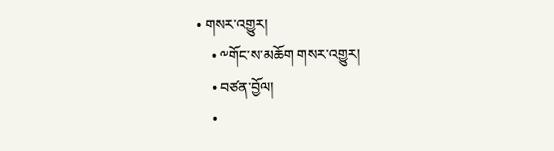• གསར་འགྱུར།
    • ༸གོང་ས་མཆོག གསར་འགྱུར།
    • བཙན་བྱོལ།
    •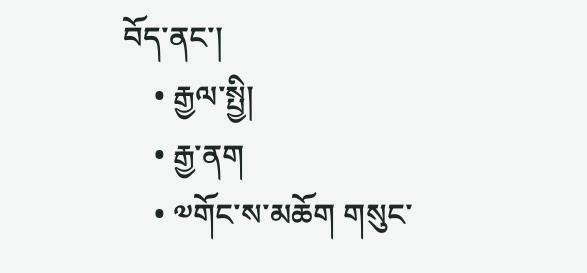བོད་ནང་།
    • རྒྱལ་སྤྱི།
    • རྒྱ་ནག
    • ༧གོང་ས་མཆོག གསུང་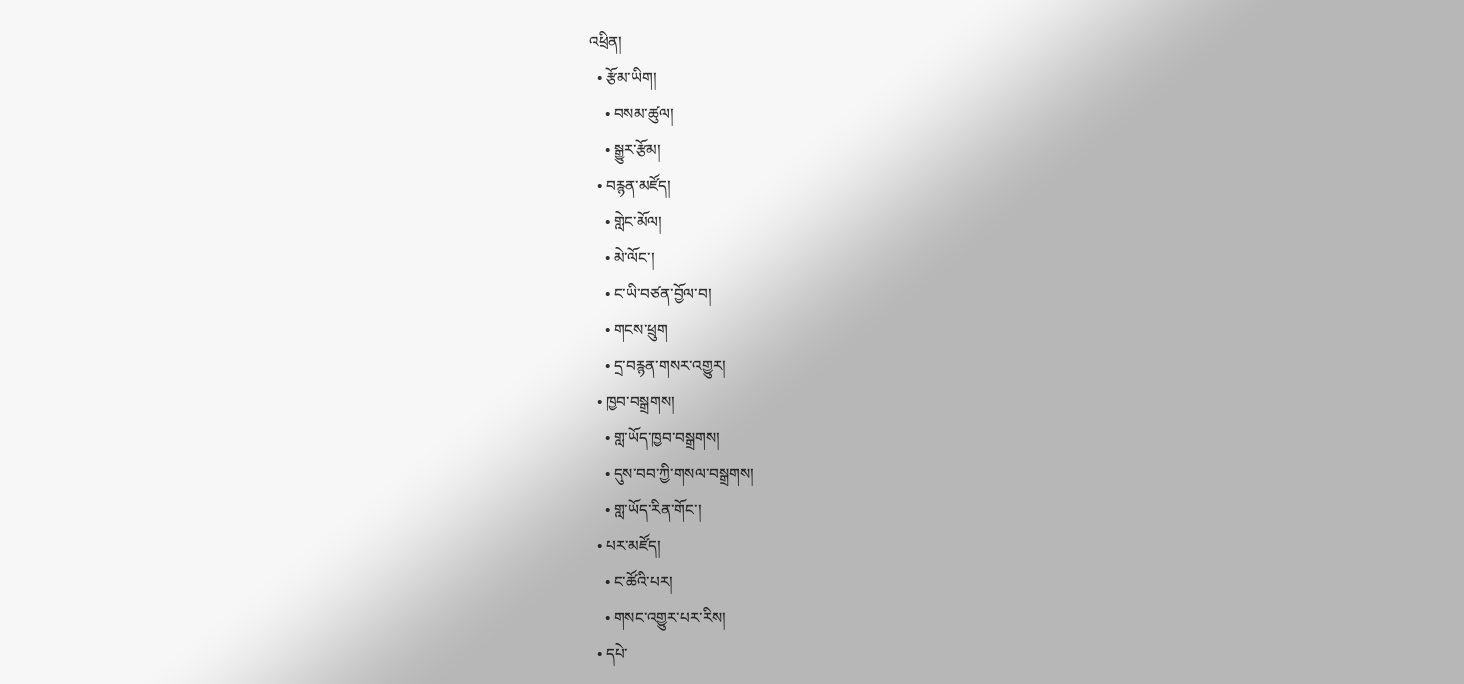འཕྲིན།
  • རྩོམ་ཡིག།
    • བསམ་ཚུལ།
    • སྒྱུར་རྩོམ།
  • བརྙན་མཛོད།
    • གླེང་མོལ།
    • མེ་ལོང་།
    • ང་ཡི་བཙན་བྱོལ་བ།
    • གངས་ཕྲུག
    • དྲ་བརྙན་གསར་འགྱུར།
  • ཁྱབ་བསྒྲགས།
    • གླ་ཡོད་ཁྱབ་བསྒྲགས།
    • དུས་བབ་ཀྱི་གསལ་བསྒྲགས།
    • གླ་ཡོད་རིན་གོང་།
  • པར་མཛོད།
    • ང་ཚོའི་པར།
    • གསང་འགྱུར་པར་རིས།
  • དཔེ་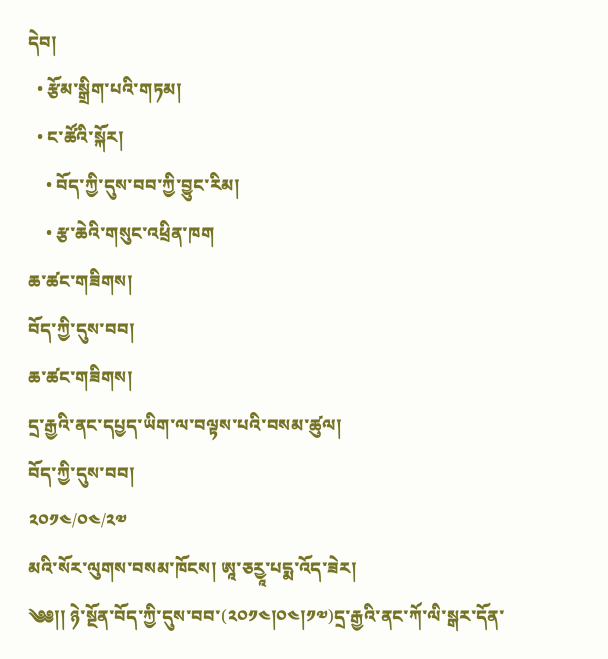དེབ།
  • རྩོམ་སྒྲིག་པའི་གཏམ།
  • ང་ཚོའི་སྐོར།
    • བོད་ཀྱི་དུས་བབ་ཀྱི་བྱུང་རིམ།
    • རྩ་ཆེའི་གསུང་འཕྲིན་ཁག
ཆ་ཚང་གཟིགས།
བོད་ཀྱི་དུས་བབ།
ཆ་ཚང་གཟིགས།
དྲ་རྒྱའི་ནང་དཔྱད་ཡིག་ལ་བལྟས་པའི་བསམ་ཚུལ།
བོད་ཀྱི་དུས་བབ།
༢༠༡༤/༠༤/༢༧
མའི་སོར་ལུགས་བསམ་ཁོངས། ཨཱ་ཅརྱཱ་པདྨ་འོད་ཟེར།
༄༅།། ཉེ་སྔོན་བོད་ཀྱི་དུས་བབ་(༢༠༡༤།༠༤།༡༧)དྲ་རྒྱའི་ནང་ཀོ་ལི་སྒར་དོན་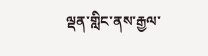ལྡན་གླིང་ནས་རྒྱལ་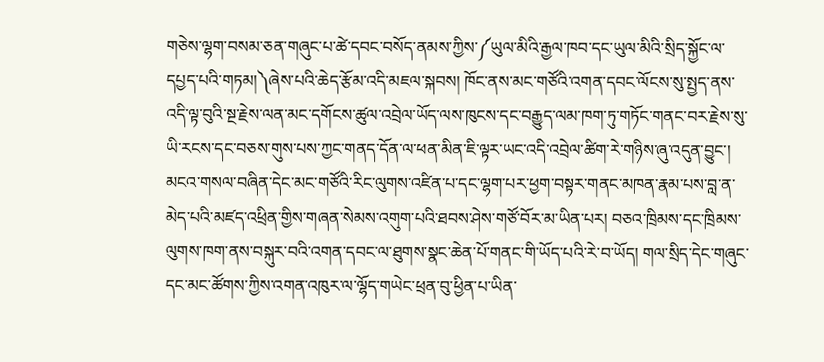གཅེས་ལྷག་བསམ་ཅན་གཞུང་པ་ཚེ་དབང་བསོད་ནམས་ཀྱིས་༼ཡུལ་མིའི་རྒྱལ་ཁབ་དང་ཡུལ་མིའི་སྲིད་སྐྱོང་ལ་དཔྱད་པའི་གཏམ།༽ཞེས་པའི་ཆེད་རྩོམ་འདི་མཇལ་སྐབས། ཁོང་ནས་མང་གཙོའི་འགན་དབང་ལོངས་སུ་སྤྱད་ནས་འདི་ལྟ་བུའི་སྔ་རྗེས་ལན་མང་དགོངས་ཚུལ་འབྲེལ་ཡོད་ལས་ཁུངས་དང་བརྒྱུད་ལམ་ཁག་ཏུ་གཏོང་གནང་བར་རྗེས་སུ་ཡི་རངས་དང་བཅས་གུས་པས་ཀྱང་གནད་དོན་ལ་ཕན་མིན་ཇི་ལྟར་ཡང་འདི་འབྲེལ་ཚིག་རེ་གཉིས་ཞུ་འདུན་བྱུང་།
མངའ་གསལ་བཞིན་དེང་མང་གཙོའི་རིང་ལུགས་འཛིན་པ་དང་ལྷག་པར་ཕྱག་བསྟར་གནང་མཁན་རྣམ་པས་བླ་ན་མེད་པའི་མཛད་འཕྲིན་གྱིས་གཞན་སེམས་འགུག་པའི་ཐབས་ཤེས་གཙོ་བོར་མ་ཡིན་པར། བཅའ་ཁྲིམས་དང་ཁྲིམས་ལུགས་ཁག་ནས་བསྐུར་བའི་འགན་དབང་ལ་ཐུགས་སྣང་ཆེན་པོ་གནང་གི་ཡོད་པའི་རེ་བ་ཡོད། གལ་སྲིད་དེང་གཞུང་དང་མང་ཚོགས་ཀྱིས་འགན་འཁུར་ལ་ལྷོད་གཡེང་ཕྲན་བུ་ཕྱིན་པ་ཡིན་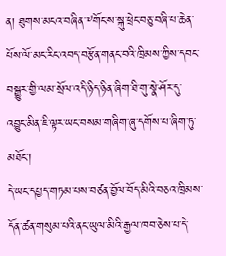ན། ཐུགས་མངའ་བཞིན་༸གོང་ས་སྐུ་ཕྲེང་བཅུ་བཞི་པ་ཆེན་པོས་ལོ་མང་རིང་འབད་བརྩོན་གནང་བའི་ཁྲིམས་ཀྱིས་དབང་བསྒྱུར་གྱི་ལམ་སྲོལ་འདི་ཉིད་ཉིན་ཞིག་ཐི་གུ་སྣེ་ཤོར་དུ་འབྱུང་མིན་ཇི་ལྟར་ཡང་བསམ་གཞིག་ཞུ་དགོས་པ་ཞིག་ཏུ་མཐོང་།
དེ་ཡང་དཔྱད་གཏམ་པས་བཙན་བྱོལ་བོད་མིའི་བཅའ་ཁྲིམས་དོན་ཚན་གསུམ་པའི་ནང་ཡུལ་མིའི་རྒྱལ་ཁབ་ཅེས་པ་དེ་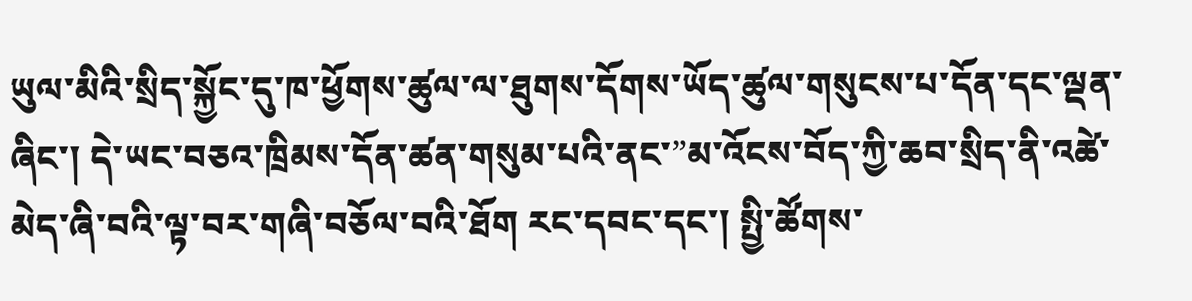ཡུལ་མིའི་སྲིད་སྐྱོང་དུ་ཁ་ཕྱོགས་ཚུལ་ལ་ཐུགས་དོགས་ཡོད་ཚུལ་གསུངས་པ་དོན་དང་ལྡན་ཞིང་། དེ་ཡང་བཅའ་ཁྲིམས་དོན་ཚན་གསུམ་པའི་ནང་”མ་འོངས་བོད་ཀྱི་ཆབ་སྲིད་ནི་འཚེ་མེད་ཞི་བའི་ལྟ་བར་གཞི་བཅོལ་བའི་ཐོག རང་དབང་དང་། སྤྱི་ཚོགས་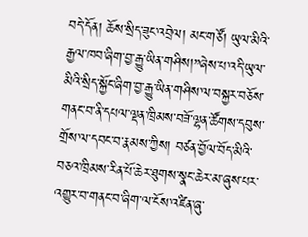བདེ་དོན། ཆོས་སྲིད་ཟུང་འབྲེལ། མང་གཙོ། ཡུལ་མིའི་རྒྱལ་ཁབ་ཞིག་བྱ་རྒྱུ་ཡིན་གཤིས།”ཞེས་པ་འདི་ཡུལ་མིའི་སྲིད་སྐྱོང་ཞིག་བྱ་རྒྱུ་ཡིན་གཤིས་ལ་བསྐྱར་བཅོས་གནང་བ་ནི་དཔལ་ལྡན་ཁྲིམས་བཟོ་ལྷན་ཚོགས་དབུས་གྲོས་ལ་དབང་བ་རྣམས་ཀྱིས། བཙན་བྱོལ་བོད་མིའི་བཅའ་ཁྲིམས་རིན་པོ་ཆེར་ཐུགས་སྣང་ཆེར་མ་ཞུས་པར་འགྱུར་བ་གནང་བ་ཞིག་ལ་ངོས་འཛིན་ཞུ་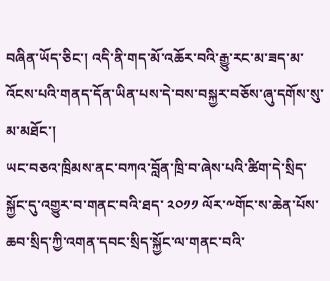བཞིན་ཡོད་ཅིང་། འདི་ནི་གད་མོ་འཆོར་བའི་རྒྱུ་རང་མ་ཟད་མ་འོངས་པའི་གནད་དོན་ཡིན་པས་དེ་བས་བསྐྱར་བཅོས་ཞུ་དགོས་སུ་མ་མཐོང་།
ཡང་བཅའ་ཁྲིམས་ནང་བཀའ་བློན་ཁྲི་བ་ཞེས་པའི་ཚིག་དེ་སྲིད་སྐྱོང་དུ་འགྱུར་བ་གནང་བའི་ཐད་ ༢༠༡༡ ལོར་༸གོང་ས་ཆེན་པོས་ཆབ་སྲིད་ཀྱི་འགན་དབང་སྲིད་སྐྱོང་ལ་གནང་བའི་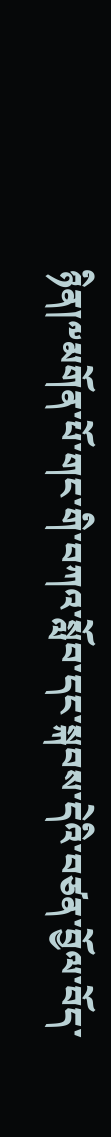ཉིན།༸མགོན་པོ་གང་གི་བཀའ་སློབ་དང་སྐབས་དེའི་བཙན་བྱོལ་བོད་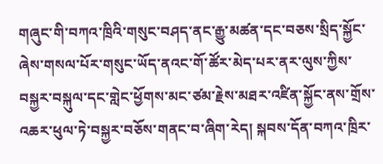གཞུང་གི་བཀའ་ཁྲིའི་གསུང་བཤད་ནང་རྒྱུ་མཚན་དང་བཅས་སྲིད་སྐྱོང་ཞེས་གསལ་པོར་གསུང་ཡོད་ནའང་གོ་ཚོར་མེད་པར་ནར་ལུས་ཀྱིས་བསྐྱར་བསྐུལ་དང་གླེང་ཕྱོགས་མང་ཙམ་རྗེས་མཐར་འཛིན་སྐྱོང་ནས་གྲོས་འཆར་ཕུལ་ཏེ་བསྐྱར་བཅོས་གནང་བ་ཞིག་རེད། སྐབས་དོན་བཀའ་ཁྲིར་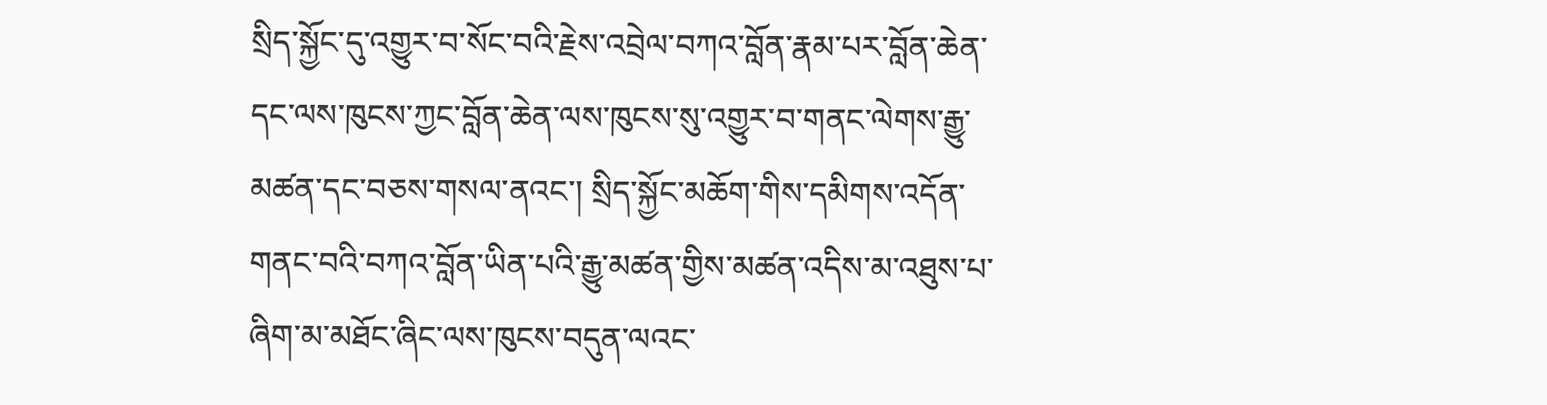སྲིད་སྐྱོང་དུ་འགྱུར་བ་སོང་བའི་རྗེས་འབྲེལ་བཀའ་བློན་རྣམ་པར་བློན་ཆེན་དང་ལས་ཁུངས་ཀྱང་བློན་ཆེན་ལས་ཁུངས་སུ་འགྱུར་བ་གནང་ལེགས་རྒྱུ་མཚན་དང་བཅས་གསལ་ནའང་། སྲིད་སྐྱོང་མཆོག་གིས་དམིགས་འདོན་གནང་བའི་བཀའ་བློན་ཡིན་པའི་རྒྱུ་མཚན་གྱིས་མཚན་འདིས་མ་འཐུས་པ་ཞིག་མ་མཐོང་ཞིང་ལས་ཁུངས་བདུན་ལའང་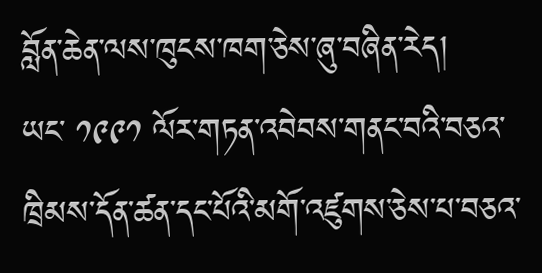བློན་ཆེན་ལས་ཁུངས་ཁག་ཅེས་ཞུ་བཞིན་རེད།
ཡང་ ༡༩༩༡ ལོར་གཏན་འབེབས་གནང་བའི་བཅའ་ཁྲིམས་དོན་ཚན་དང་པོའི་མགོ་འཛུགས་ཅེས་པ་བཅའ་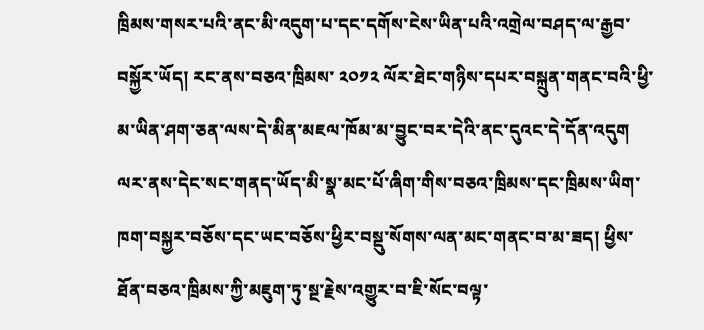ཁྲིམས་གསར་པའི་ནང་མི་འདུག་པ་དང་དགོས་ངེས་ཡིན་པའི་འགྲེལ་བཤད་ལ་རྒྱབ་བསྐྱོར་ཡོད། རང་ནས་བཅའ་ཁྲིམས་ ༢༠༡༢ ལོར་ཐེང་གཉིས་དཔར་བསྐྲུན་གནང་བའི་ཕྱི་མ་ཡིན་ཤག་ཅན་ལས་དེ་མིན་མཇལ་ཁོམ་མ་བྱུང་བར་དེའི་ནང་དུའང་དེ་དོན་འདུག ལར་ནས་དེང་སང་གནད་ཡོད་མི་སྣ་མང་པོ་ཞིག་གིས་བཅའ་ཁྲིམས་དང་ཁྲིམས་ཡིག་ཁག་བསྐྱར་བཅོས་དང་ཡང་བཅོས་ཕྱིར་བསྡུ་སོགས་ལན་མང་གནང་བ་མ་ཟད། ཕྱིས་ཐོན་བཅའ་ཁྲིམས་ཀྱི་མཇུག་ཏུ་སྔ་རྗེས་འགྱུར་བ་ཇི་སོང་བལྟ་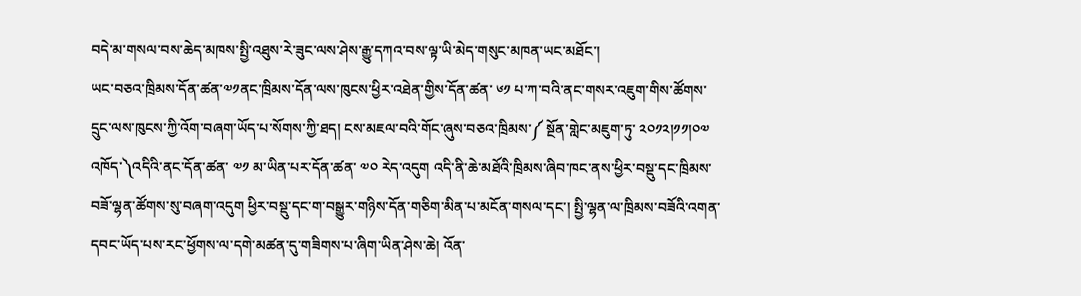བདེ་མ་གསལ་བས་ཆེད་མཁས་སྤྱི་འཐུས་རེ་ཟུང་ལས་ཤེས་རྒྱུ་དཀའ་བས་ལྟ་ཡི་མེད་གསུང་མཁན་ཡང་མཐོང་།
ཡང་བཅའ་ཁྲིམས་དོན་ཚན་༧༡ནང་ཁྲིམས་དོན་ལས་ཁུངས་ཕྱིར་འཐེན་གྱིས་དོན་ཚན་ ༦༡ པ་ཀ་བའི་ནང་གསར་འཇུག་གིས་ཚོགས་དྲུང་ལས་ཁུངས་ཀྱི་འོག་བཞག་ཡོད་པ་སོགས་ཀྱི་ཐད། ངས་མཇལ་བའི་གོང་ཞུས་བཅའ་ཁྲིམས་༼ སྔོན་གླེང་མཇུག་ཏུ་ ༢༠༡༢།༡༡།༠༧ འཁོད་༽འདིའི་ནང་དོན་ཚན་ ༧༡ མ་ཡིན་པར་དོན་ཚན་ ༧༠ རེད་འདུག འདི་ནི་ཆེ་མཐོའི་ཁྲིམས་ཞིབ་ཁང་ནས་ཕྱིར་བསྡུ་དང་ཁྲིམས་བཟོ་ལྷན་ཚོགས་སུ་བཞག་འདུག ཕྱིར་བསྡུ་དང་ག་བསྒྱུར་གཉིས་དོན་གཅིག་མིན་པ་མངོན་གསལ་དང་། སྤྱི་ལྷན་ལ་ཁྲིམས་བཟོའི་འགན་དབང་ཡོད་པས་རང་ཕྱོགས་ལ་དགེ་མཚན་དུ་གཟིགས་པ་ཞིག་ཡིན་ཤེས་ཆེ། འོན་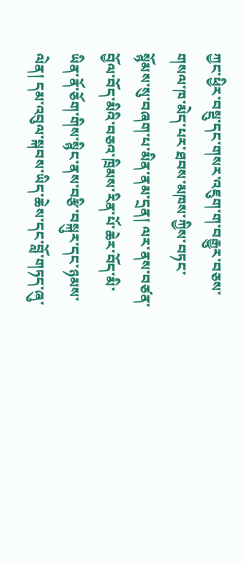ཀྱང་ཕྱིར་བསྡུ་དང་གསར་འཇུག་ག་བརྒྱུར་བཅས་གསལ་ཁ་མེད་པར་ཐབས་མཁས་ཀྱིས་བཏང་སྙོམས་སུ་བཞག་པ་མིན་ནམ་དྲན། ལར་ནས་བཙན་བྱོལ་བོད་མིའི་བཅའ་ཁྲིམས་རིན་པོ་ཆེར་བོད་མི་ཡིན་ནོ་ཅོག་གིས་སྙིང་ནས་བརྩི་བསྐུར་དང་ཉམས་ལེན། དམ་འབུལ་སྐབས་ཡིད་ཆེས་དང་བློ་གཏད་ཞུ་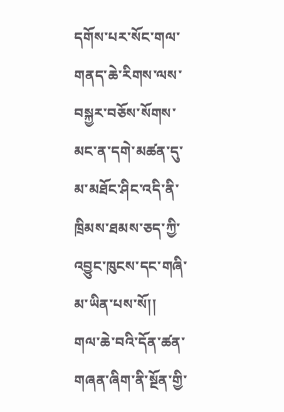དགོས་པར་སོང་གལ་གནད་ཆེ་རིགས་ལས་བསྐྱར་བཅོས་སོགས་མང་ན་དགེ་མཚན་དུ་མ་མཐོང་ཤིང་འདི་ནི་ཁྲིམས་ཐམས་ཅད་ཀྱི་འབྱུང་ཁུངས་དང་གཞི་མ་ཡིན་པས་སོ།།
གལ་ཆེ་བའི་དོན་ཚན་གཞན་ཞིག་ནི་སྔོན་གྱི་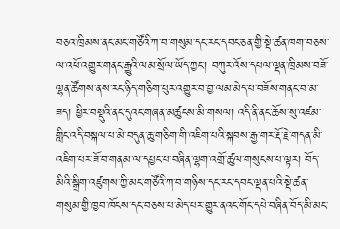བཅའ་ཁྲིམས་ནང་མང་གཙོའི་ཀ་བ་གསུམ་དང་རང་དབང་ཅན་གྱི་སྡེ་ཚན་ཁག་བཅས་ལ་འཕོ་འགྱུར་གནང་རྒྱུའི་ལམ་སྲོལ་ཡོད་ཀྱང་། བཀུར་འོས་དཔལ་ལྡན་ཁྲིམས་བཟོ་ལྷན་ཚོགས་ནས་རང་ཉིད་གཅིག་པུར་འགྱུར་བ་བྱ་ལམ་མེད་པ་བཟོས་གནང་བ་མ་ཟད། ཕྱིར་བསྡུའི་ནང་དུའང་གཞན་མཚུངས་མི་གསལ། འདི་ནི་ནང་ཆོས་སུ་འཛམ་གླིང་འདི་བསྐལ་པ་མེ་བདུན་ཆུ་གཅིག་གི་འཇིག་པའི་སྐབས་རྒྱ་གར་རྡོ་རྗེ་གདན་མི་འཇིག་པར་ཟོ་བ་གནམ་ལ་དཔྱང་པ་བཞིན་ལྷག་འགྲོ་ཚུལ་གསུངས་པ་ལྟར། བོད་མིའི་སྒྲིག་འཛུགས་ཀྱི་མང་གཙོའི་ཀ་བ་གཉིས་དང་རང་དབང་ལྡན་པའི་སྡེ་ཚན་གསུམ་གྱི་ཁྱབ་ཁོངས་དང་བཅས་པ་མེད་པར་གྱུར་ནའང་གོང་དཔེ་བཞིན་བོད་མི་མང་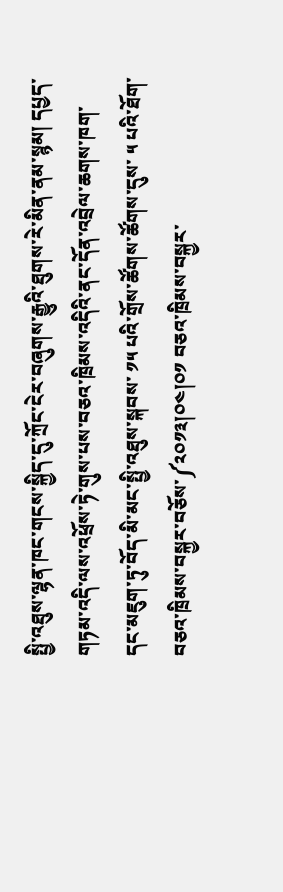སྤྱི་འཐུས་ལྷན་ཁང་གངས་སྐྱིད་དུ་ཀྲོང་ངེར་བཞུགས་རྒྱུའི་ཐུགས་རེ་མིན་ནམ་སྙམ། དཔྱད་གཏམ་འདི་ལས་འཕྲོས་ཏེ་གུས་པས་བཅའ་ཁྲིམས་འདིའི་ནང་དོན་འབྲེལ་ཆགས་ཁག་དང་མཇུག་ཏུ་བོད་མི་མང་སྤྱི་འཐུས་སྐབས་ ༡༥ པའི་གྲོས་ཚོགས་ཚོགས་དུས་ ༥ པའི་ཐོག་བཅའ་ཁྲིམས་བསྐྱར་བཅོས་༼༢༠༡༣།༠༤།༠༡ བཅའ་ཁྲིམས་བསྐྱར་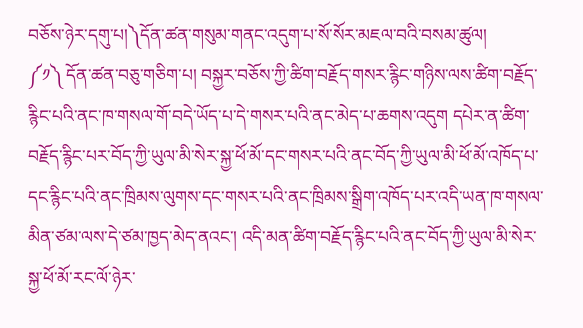བཅོས་ཉེར་དགུ་པ།༽དོན་ཚན་གསུམ་གནང་འདུག་པ་སོ་སོར་མཇལ་བའི་བསམ་ཚུལ།
༼༡༽ དོན་ཚན་བཅུ་གཅིག་པ། བསྐྱར་བཅོས་ཀྱི་ཚིག་བརྗོད་གསར་རྙིང་གཉིས་ལས་ཚིག་བརྗོད་རྙིང་པའི་ནང་ཁ་གསལ་གོ་བདེ་ཡོད་པ་དེ་གསར་པའི་ནང་མེད་པ་ཆགས་འདུག དཔེར་ན་ཚིག་བརྗོད་རྙིང་པར་བོད་ཀྱི་ཡུལ་མི་སེར་སྐྱ་ཕོ་མོ་དང་གསར་པའི་ནང་བོད་ཀྱི་ཡུལ་མི་ཕོ་མོ་འཁོད་པ་དང་རྙིང་པའི་ནང་ཁྲིམས་ལུགས་དང་གསར་པའི་ནང་ཁྲིམས་སྒྲིག་འཁོད་པར་འདི་ཡན་ཁ་གསལ་མིན་ཙམ་ལས་དེ་ཙམ་ཁྱད་མེད་ནའང་། འདི་མན་ཚིག་བརྗོད་རྙིང་པའི་ནང་བོད་ཀྱི་ཡུལ་མི་སེར་སྐྱ་ཕོ་མོ་རང་ལོ་ཉེར་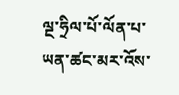ལྔ་ཧྲིལ་པོ་ལོན་པ་ཡན་ཚང་མར་འོས་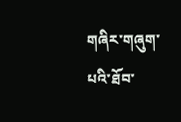གཞིར་གཞུག་པའི་ཐོབ་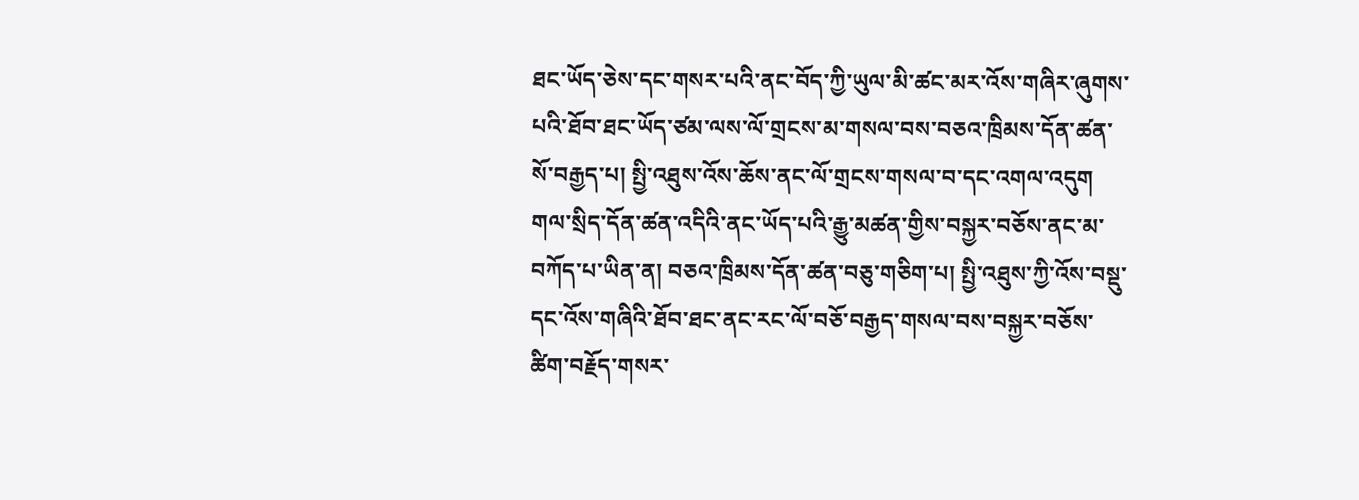ཐང་ཡོད་ཅེས་དང་གསར་པའི་ནང་བོད་ཀྱི་ཡུལ་མི་ཚང་མར་འོས་གཞིར་ཞུགས་པའི་ཐོབ་ཐང་ཡོད་ཙམ་ལས་ལོ་གྲངས་མ་གསལ་བས་བཅའ་ཁྲིམས་དོན་ཚན་སོ་བརྒྱད་པ། སྤྱི་འཐུས་འོས་ཆོས་ནང་ལོ་གྲངས་གསལ་བ་དང་འགལ་འདུག གལ་སྲིད་དོན་ཚན་འདིའི་ནང་ཡོད་པའི་རྒྱུ་མཚན་གྱིས་བསྐྱར་བཅོས་ནང་མ་བཀོད་པ་ཡིན་ན། བཅའ་ཁྲིམས་དོན་ཚན་བཅུ་གཅིག་པ། སྤྱི་འཐུས་ཀྱི་འོས་བསྡུ་དང་འོས་གཞིའི་ཐོབ་ཐང་ནང་རང་ལོ་བཅོ་བརྒྱད་གསལ་བས་བསྐྱར་བཅོས་ཚིག་བརྗོད་གསར་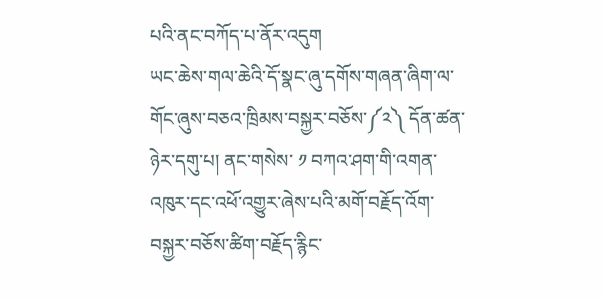པའི་ནང་བཀོད་པ་ནོར་འདུག
ཡང་ཆེས་གལ་ཆེའི་དོ་སྣང་ཞུ་དགོས་གཞན་ཞིག་ལ་གོང་ཞུས་བཅའ་ཁྲིམས་བསྐྱར་བཅོས་༼༢༽ དོན་ཚན་ཉེར་དགུ་པ། ནང་གསེས་ ༡ བཀའ་ཤག་གི་འགན་འཁུར་དང་འཕོ་འགྱུར་ཞེས་པའི་མགོ་བརྗོད་འོག་བསྐྱར་བཅོས་ཚིག་བརྗོད་རྙིང་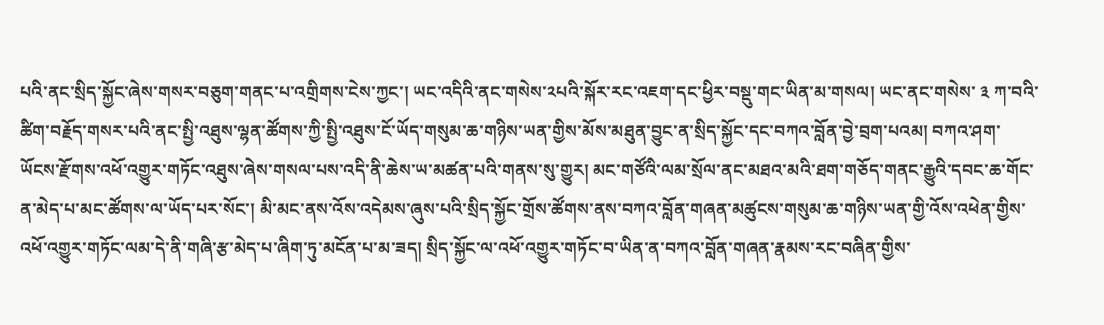པའི་ནང་སྲིད་སྐྱོང་ཞེས་གསར་བཅུག་གནང་པ་འགྲིགས་ངེས་ཀྱང་། ཡང་འདིའི་ནང་གསེས་༢པའི་སྐོར་རང་འཇག་དང་ཕྱིར་བསྡུ་གང་ཡིན་མ་གསལ། ཡང་ནང་གསེས་ ༣ ཀ་བའི་ཚིག་བརྗོད་གསར་པའི་ནང་སྤྱི་འཐུས་ལྷན་ཚོགས་ཀྱི་སྤྱི་འཐུས་ངོ་ཡོད་གསུམ་ཆ་གཉིས་ཡན་གྱིས་མོས་མཐུན་བྱུང་ན་སྲིད་སྐྱོང་དང་བཀའ་བློན་བྱེ་བྲག་པའམ། བཀའ་ཤག་ཡོངས་རྫོགས་འཕོ་འགྱུར་གཏོང་འཐུས་ཞེས་གསལ་པས་འདི་ནི་ཆེས་ཡ་མཚན་པའི་གནས་སུ་གྱུར། མང་གཙོའི་ལམ་སྲོལ་ནང་མཐའ་མའི་ཐག་གཅོད་གནང་རྒྱུའི་དབང་ཆ་གོང་ན་མེད་པ་མང་ཚོགས་ལ་ཡོད་པར་སོང་། མི་མང་ནས་འོས་འདེམས་ཞུས་པའི་སྲིད་སྐྱོང་གྲོས་ཚོགས་ནས་བཀའ་བློན་གཞན་མཚུངས་གསུམ་ཆ་གཉིས་ཡན་གྱི་འོས་འཕེན་གྱིས་འཕོ་འགྱུར་གཏོང་ལམ་དེ་ནི་གཞི་རྩ་མེད་པ་ཞིག་ཏུ་མངོན་པ་མ་ཟད། སྲིད་སྐྱོང་ལ་འཕོ་འགྱུར་གཏོང་བ་ཡིན་ན་བཀའ་བློན་གཞན་རྣམས་རང་བཞིན་གྱིས་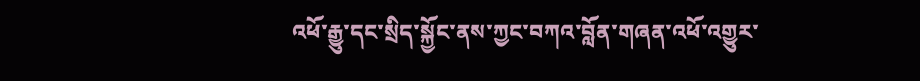འཕོ་རྒྱུ་དང་སྲིད་སྐྱོང་ནས་ཀྱང་བཀའ་བློན་གཞན་འཕོ་འགྱུར་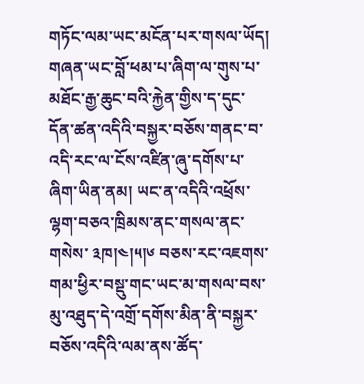གཏོང་ལམ་ཡང་མངོན་པར་གསལ་ཡོད།
གཞན་ཡང་བློ་ཕམ་པ་ཞིག་ལ་གུས་པ་མཐོང་རྒྱ་ཆུང་བའི་རྐྱེན་གྱིས་ད་དུང་དོན་ཚན་འདིའི་བསྐྱར་བཅོས་གནང་བ་འདི་རང་ལ་ངོས་འཛིན་ཞུ་དགོས་པ་ཞིག་ཡིན་ནམ། ཡང་ན་འདིའི་འཕྲོས་ལྷག་བཅའ་ཁྲིམས་ནང་གསལ་ནང་གསེས་ ༣ཁ།༤།༥།༦ བཅས་རང་འཇགས་གམ་ཕྱིར་བསྡུ་གང་ཡང་མ་གསལ་བས་མུ་འཐུད་དེ་འགྲོ་དགོས་མིན་ནི་བསྐྱར་བཅོས་འདིའི་ལམ་ནས་ཚོད་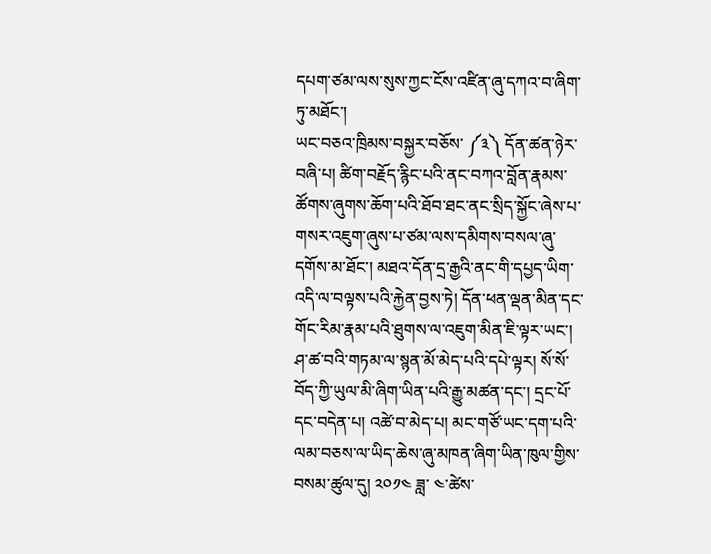དཔག་ཙམ་ལས་སུས་ཀྱང་ངོས་འཛིན་ཞུ་དཀའ་བ་ཞིག་ཏུ་མཐོང་།
ཡང་བཅའ་ཁྲིམས་བསྐྱར་བཅོས་ ༼༣༽ དོན་ཚན་ཉེར་བཞི་པ། ཚིག་བརྗོད་རྙིང་པའི་ནང་བཀའ་བློན་རྣམས་ཚོགས་ཞུགས་ཆོག་པའི་ཐོབ་ཐང་ནང་སྲིད་སྐྱོང་ཞེས་པ་གསར་འཇུག་ཞུས་པ་ཙམ་ལས་དམིགས་བསལ་ཞུ་དགོས་མ་ཐོང་། མཐའ་དོན་དྲ་རྒྱའི་ནང་གི་དཔྱད་ཡིག་འདི་ལ་བལྟས་པའི་རྐྱེན་བྱས་ཏེ། དོན་ཕན་ལྡན་མིན་དང་གོང་རིམ་རྣམ་པའི་ཐུགས་ལ་འཇུག་མིན་ཇི་ལྟར་ཡང་། ཤ་ཚ་བའི་གཏམ་ལ་སྙན་མོ་མེད་པའི་དཔེ་ལྟར། སོ་སོ་བོད་ཀྱི་ཡུལ་མི་ཞིག་ཡིན་པའི་རྒྱུ་མཚན་དང་། དྲང་པོ་དང་བདེན་པ། འཚེ་བ་མེད་པ། མང་གཙོ་ཡང་དག་པའི་ལམ་བཅས་ལ་ཡིད་ཆེས་ཞུ་མཁན་ཞིག་ཡིན་ཁུལ་གྱིས་བསམ་ཚུལ་དུ། ༢༠༡༤ ཟླ་ ༤་ཚེས་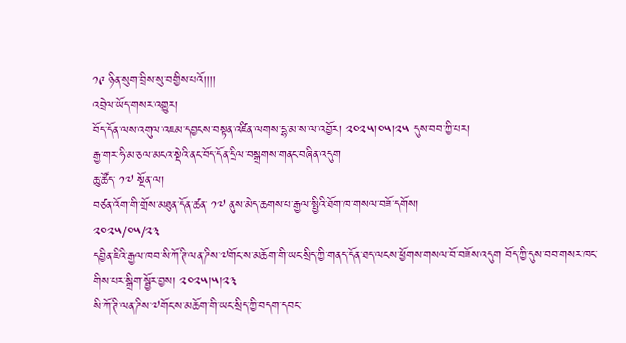༡༩ ཉིན་སུག་བྲིས་སུ་བགྱིས་པའོ།།།།
འབྲེལ་ཡོད་གསར་འགྱུར།
བོད་དོན་ལས་འགུལ་འཇམ་དབྱངས་བསྟན་འཛིན་ལགས་དྷ་མ་ས་ལ་འབྱོར། ༢༠༢༥།༠༥།༢༥ དུས་བབ་ཀྱི་པར།
རྒྱ་གར་ཧི་མ་ཅལ་མངའ་སྡེའི་ནང་བོད་དོན་དྲིལ་བསྒྲགས་གནང་བཞིན་འདུག
ཆུ་ཚོད་ ༡༧ སྔོན་ལ།
བཙན་འོག་གི་གྲོས་མཐུན་དོན་ཚན་ ༡༧ ནུས་མེད་ཆགས་པ་རྒྱལ་སྤྱིའི་ཐོག་ཁ་གསལ་བཟོ་དགོས།
༢༠༢༥/༠༥/༢༣
དབྱིན་ཇིའི་རྒྱལ་ཁབ་སི་ཀོ་ཊི་ལན་ཌིས་༧གོང་ས་མཆོག་གི་ཡང་སྲིད་ཀྱི་གནད་དོན་ཐད་ལངས་ཕྱོགས་གསལ་བོ་བཟོས་འདུག བོད་ཀྱི་དུས་བབ་གསར་ཁང་གིས་པར་སྒྲིག་སྦྱོར་བྱས། ༢༠༢༥།༥།༢༣
སི་ཀོ་ཊི་ལན་ཌིས་༧གོང་ས་མཆོག་གི་ཡང་སྲིད་ཀྱི་བདག་དབང་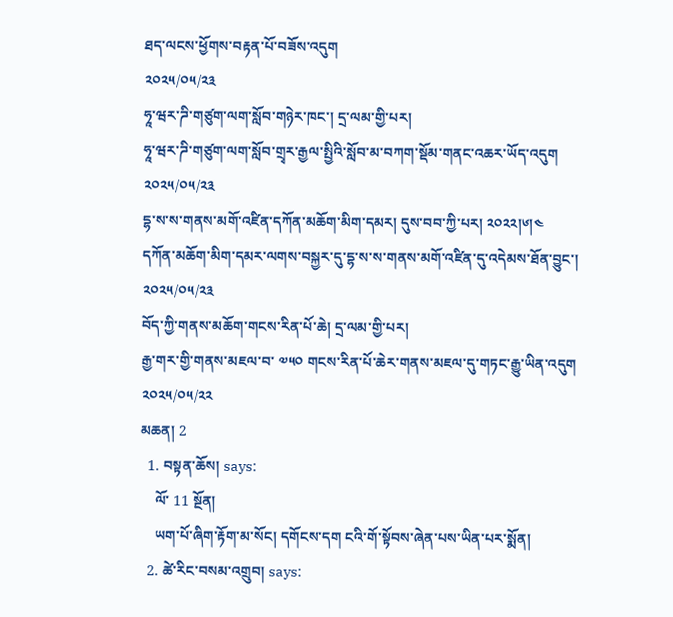ཐད་ལངས་ཕྱོགས་བརྟན་པོ་བཟོས་འདུག
༢༠༢༥/༠༥/༢༣
ཧཱ་ཝར་ཌི་གཙུག་ལག་སློབ་གཉེར་ཁང་། དྲ་ལམ་གྱི་པར།
ཧཱ་ཝར་ཌི་གཙུག་ལག་སློབ་གྲྭར་རྒྱལ་སྤྱིའི་སློབ་མ་བཀག་སྡོམ་གནང་འཆར་ཡོད་འདུག
༢༠༢༥/༠༥/༢༣
དྷ་ས་ས་གནས་མགོ་འཛིན་དཀོན་མཆོག་མིག་དམར། དུས་བབ་ཀྱི་པར། ༢༠༢༢།༦།༤
དཀོན་མཆོག་མིག་དམར་ལགས་བསྐྱར་དུ་དྷ་ས་ས་གནས་མགོ་འཛིན་དུ་འདེམས་ཐོན་བྱུང་།
༢༠༢༥/༠༥/༢༣
བོད་ཀྱི་གནས་མཆོག་གངས་རིན་པོ་ཆེ། དྲ་ལམ་གྱི་པར།
རྒྱ་གར་གྱི་གནས་མཇལ་བ་ ༧༥༠ གངས་རིན་པོ་ཆེར་གནས་མཇལ་དུ་གཏང་རྒྱུ་ཡིན་འདུག
༢༠༢༥/༠༥/༢༢
མཆན། 2
  1. བསྟན་ཆོས། says:
    ལོ་ 11 སྔོན།
    ཡག་པོ་ཞིག་རྟོག་མ་སོང། དགོངས་དག ངའི་གོ་སྟོབས་ཞེན་པས་ཡིན་པར་སྨོན།
  2. ཚེ་རིང་བསམ་འགྲུབ། says: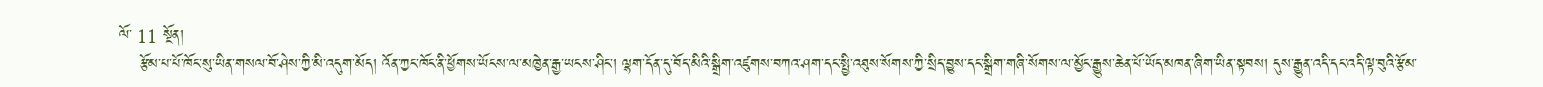ལོ་ 11 སྔོན།
    རྩོམ་པ་པོ་ཁོང་སུ་ཡིན་གསལ་བོ་ཤེས་ཀྱི་མི་འདུག་མོད། འོན་ཀྱང་ཁོང་ནི་ཕྱོགས་ཡོངས་ལ་མཁྱེན་རྒྱ་ཡངས་ཤིང་། ལྷག་དོན་དུ་བོད་མིའི་སྒྲིག་འཛུགས་བཀའ་ཤག་དང་སྤྱི་འཐུས་སོགས་ཀྱི་སྲིད་བྱུས་དང་སྒྲིག་གཞི་སོགས་ལ་མྱོང་རྒྱུས་ཆེན་པོ་ཡོད་མཁན་ཞིག་ཡིན་སྟབས། དུས་རྒྱུན་འདི་དང་འདི་ལྟ་བུའི་རྩོམ་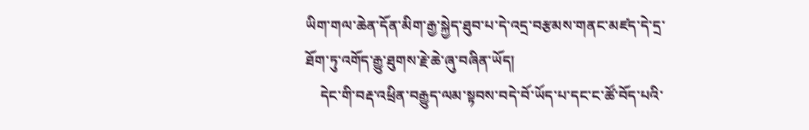ཡིག་གལ་ཆེན་དོན་མིག་རྒྱ་སྐྱེད་ཐུབ་པ་དེ་འདྲ་བརྩམས་གནང་མཛད་དེ་དྲ་ཐོག་ཏུ་འགོད་རྒྱུ་ཐུགས་རྗེ་ཆེ་ཞུ་བཞིན་ཡོད།
    དེང་གི་བརྡ་འཕྲིན་བརྒྱུད་ལམ་སྟབས་བདེ་བོ་ཡོད་པ་དང་ང་ཚོ་བོད་པའི་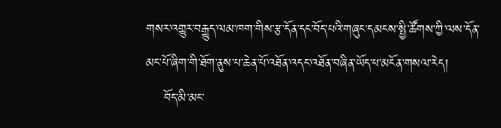གསར་འགྱུར་བརྒྱུད་ལམ་ཁག་གིས་རྩ་དོན་དང་བོད་པའི་གཞུང་དམངས་སྤྱི་ཚོགས་ཀྱི་ལས་དོན་མང་པོ་ཞིག་གི་ཐོག་ནུས་པ་ཆེན་པོ་འཐོན་འདང་འཐོན་བཞིན་ཡོད་པ་མངོན་གསལ་རེད།
    བོད་མི་མང་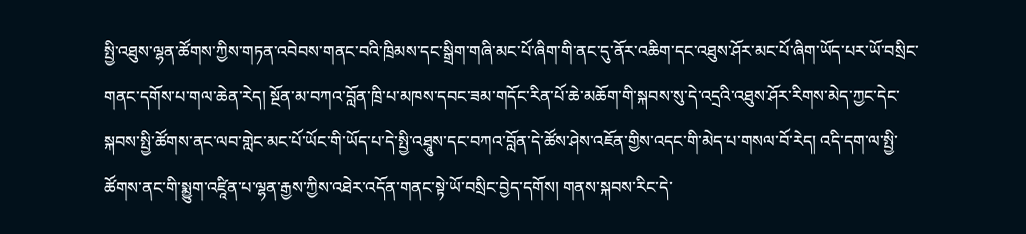སྤྱི་འཐུས་ལྷན་ཚོགས་ཀྱིས་གཏན་འབེབས་གནང་བའི་ཁྲིམས་དང་སྒྲིག་གཞི་མང་པོ་ཞིག་གི་ནང་དུ་ནོར་འཆིག་དང་འཐུས་ཤོར་མང་པོ་ཞིག་ཡོད་པར་ཡོ་བསྲིང་གནང་དགོས་པ་གལ་ཆེན་རེད། སྔོན་མ་བཀའ་བློན་ཁྲི་པ་མཁས་དབང་ཟམ་གདོང་རིན་པོ་ཆེ་མཆོག་གི་སྐབས་སུ་དེ་འདྲའི་འཐུས་ཤོར་རིགས་མེད་ཀྱང་དེང་སྐབས་སྤྱི་ཚོགས་ནང་ལབ་གླེང་མང་པོ་ཡོང་གི་ཡོད་པ་དེ་སྤྱི་འཐཱུས་དང་བཀའ་བློན་དེ་ཚོས་ཤེས་འཇོན་གྱིས་འདང་གི་མེད་པ་གསལ་བོ་རེད། འདི་དག་ལ་སྤྱི་ཚོགས་ནང་གི་སྨྱུག་འཛཱིན་པ་ལྷན་རྒྱས་ཀྱིས་འཐེར་འདོན་གནང་སྟེ་ཡོ་བསྲིང་བྱེད་དགོས། གནས་སྐབས་རིང་དེ་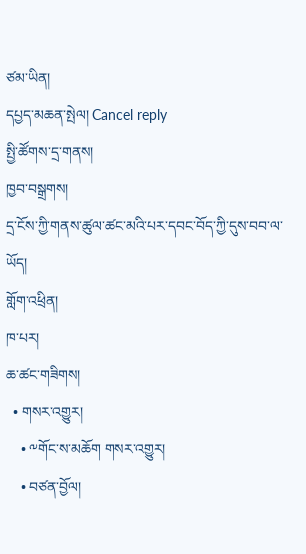ཙམ་ཡིན།
དཔྱད་མཆན་སྤེལ། Cancel reply
སྤྱི་ཚོགས་དྲ་གནས།
ཁྱབ་བསྒྲགས།
དྲ་ངོས་ཀྱི་གནས་ཚུལ་ཚང་མའི་པར་དབང་བོད་ཀྱི་དུས་བབ་ལ་ཡོད།
གློག་འཕྲིན།
ཁ་པར།
ཆ་ཚང་གཟིགས།
  • གསར་འགྱུར།
    • ༸གོང་ས་མཆོག གསར་འགྱུར།
    • བཙན་བྱོལ།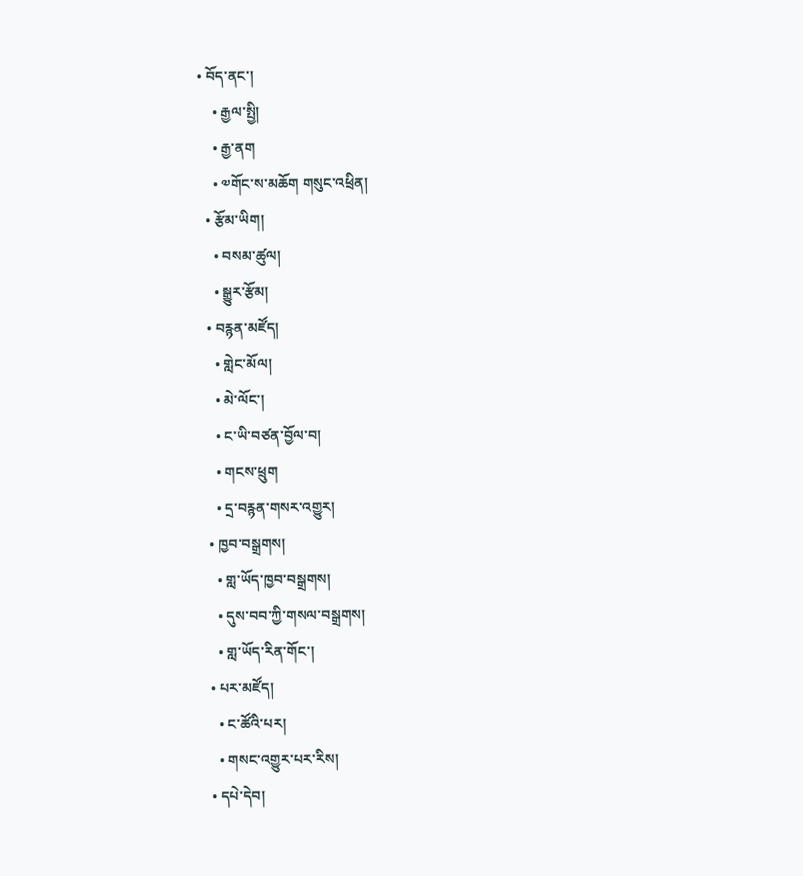• བོད་ནང་།
    • རྒྱལ་སྤྱི།
    • རྒྱ་ནག
    • ༧གོང་ས་མཆོག གསུང་འཕྲིན།
  • རྩོམ་ཡིག།
    • བསམ་ཚུལ།
    • སྒྱུར་རྩོམ།
  • བརྙན་མཛོད།
    • གླེང་མོལ།
    • མེ་ལོང་།
    • ང་ཡི་བཙན་བྱོལ་བ།
    • གངས་ཕྲུག
    • དྲ་བརྙན་གསར་འགྱུར།
  • ཁྱབ་བསྒྲགས།
    • གླ་ཡོད་ཁྱབ་བསྒྲགས།
    • དུས་བབ་ཀྱི་གསལ་བསྒྲགས།
    • གླ་ཡོད་རིན་གོང་།
  • པར་མཛོད།
    • ང་ཚོའི་པར།
    • གསང་འགྱུར་པར་རིས།
  • དཔེ་དེབ།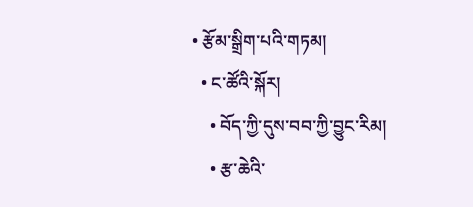• རྩོམ་སྒྲིག་པའི་གཏམ།
  • ང་ཚོའི་སྐོར།
    • བོད་ཀྱི་དུས་བབ་ཀྱི་བྱུང་རིམ།
    • རྩ་ཆེའི་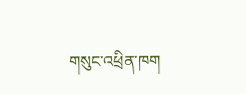གསུང་འཕྲིན་ཁག